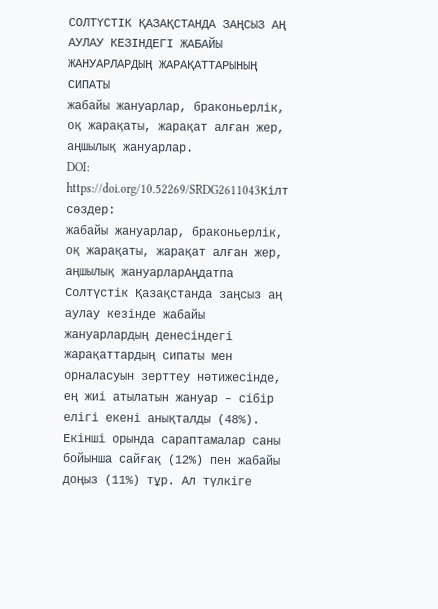СОЛТҮСТІК ҚАЗАҚСТАНДА ЗАҢСЫЗ АҢ АУЛАУ КЕЗІНДЕГІ ЖАБАЙЫ ЖАНУАРЛАРДЫҢ ЖАРАҚАТТАРЫНЫҢ СИПАТЫ
жабайы жануарлар, браконьерлік, оқ жарақаты, жарақат алған жер, аңшылық жануарлар.
DOI:
https://doi.org/10.52269/SRDG2611043Кілт сөздер:
жабайы жануарлар, браконьерлік, оқ жарақаты, жарақат алған жер, аңшылық жануарларАңдатпа
Солтүстік Қазақстанда заңсыз аң аулау кезінде жабайы жануарлардың денесіндегі жарақаттардың сипаты мен орналасуын зерттеу нәтижесінде, ең жиі атылатын жануар – сібір елігі екені анықталды (48%). Екінші орында сараптамалар саны бойынша сайғақ (12%) пен жабайы доңыз (11%) тұр. Ал түлкіге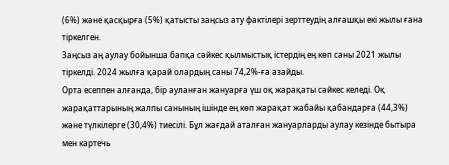(6%) және қасқырға (5%) қатысты заңсыз ату фактілері зерттеудің алғашқы екі жылы ғана тіркелген.
Заңсыз аң аулау бойынша бапқа сәйкес қылмыстық істердің ең көп саны 2021 жылы тіркелді. 2024 жылға қарай олардың саны 74,2%-ға азайды.
Орта есеппен алғанда, бір ауланған жануарға үш оқ жарақаты сәйкес келеді. Оқ жарақаттарының жалпы санының ішінде ең көп жарақат жабайы қабандарға (44,3%) және түлкілерге (30,4%) тиесілі. Бұл жағдай аталған жануарларды аулау кезінде бытыра мен картечь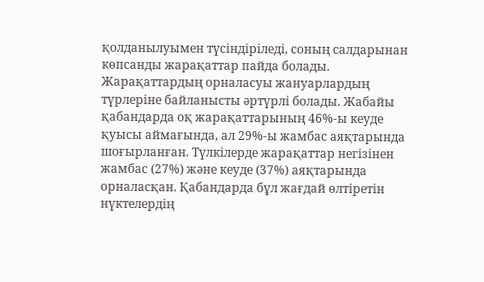қолданылуымен түсіндіріледі, соның салдарынан көпсанды жарақаттар пайда болады.
Жарақаттардың орналасуы жануарлардың түрлеріне байланысты әртүрлі болады. Жабайы қабандарда оқ жарақаттарының 46%-ы кеуде қуысы аймағында, ал 29%-ы жамбас аяқтарында шоғырланған. Түлкілерде жарақаттар негізінен жамбас (27%) және кеуде (37%) аяқтарында орналасқан. Қабандарда бұл жағдай өлтіретін нүктелердің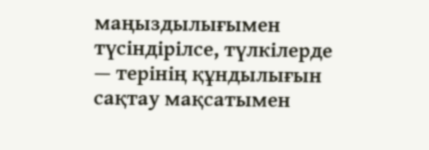маңыздылығымен түсіндірілсе, түлкілерде — терінің құндылығын сақтау мақсатымен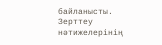байланысты. Зерттеу нәтижелерінің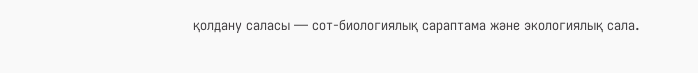қолдану саласы — сот-биологиялық сараптама және экологиялық сала.